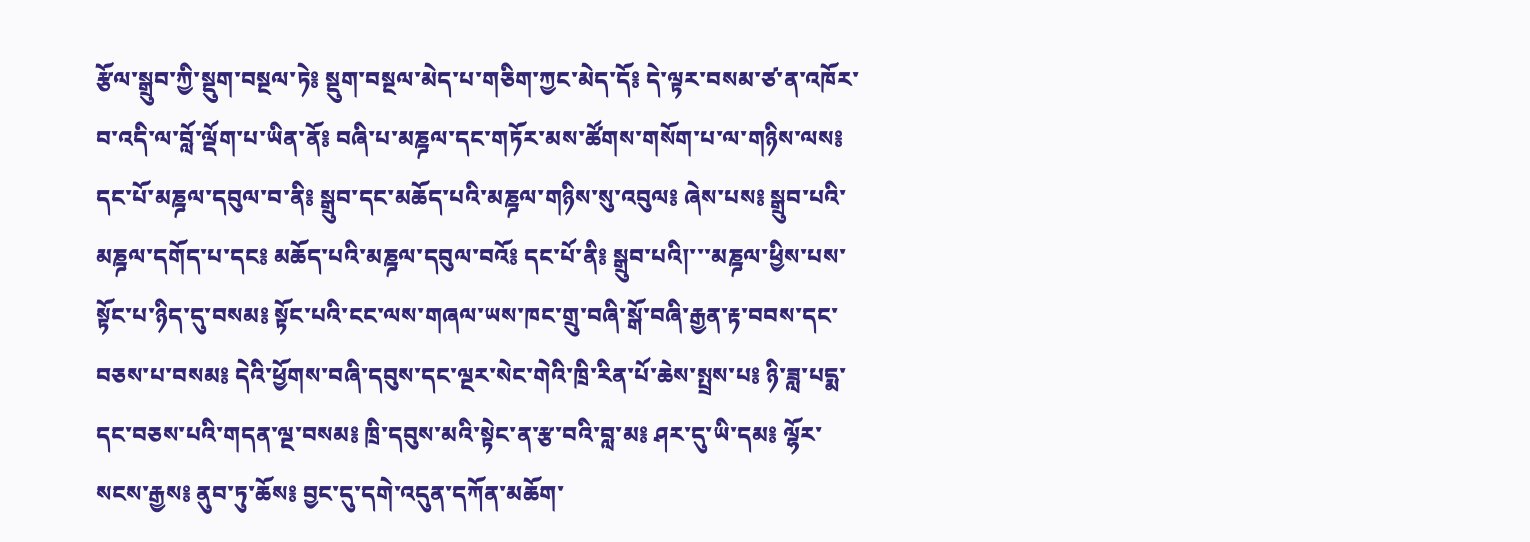རྩོལ་སྒྲུབ་ཀྱི་སྡུག་བསྔལ་ཏེ༔ སྡུག་བསྔལ་མེད་པ་གཅིག་ཀྱང་མེད་དོ༔ དེ་ལྟར་བསམ་ཙ་ན་འཁོར་བ་འདི་ལ་བློ་ལྡོག་པ་ཡིན་ནོ༔ བཞི་པ་མཎྜལ་དང་གཏོར་མས་ཚོགས་གསོག་པ་ལ་གཉིས་ལས༔ དང་པོ་མཎྜལ་དབུལ་བ་ནི༔ སྒྲུབ་དང་མཆོད་པའི་མཎྜལ་གཉིས་སུ་འབུལ༔ ཞེས་པས༔ སྒྲུབ་པའི་མཎྜལ་དགོད་པ་དང༔ མཆོད་པའི་མཎྜལ་དབུལ་བའོ༔ དང་པོ་ནི༔ སྒྲུབ་པའི།་་་མཎྜལ་ཕྱིས་པས་སྟོང་པ་ཉིད་དུ་བསམ༔ སྟོང་པའི་ངང་ལས་གཞལ་ཡས་ཁང་གྲུ་བཞི་སྒོ་བཞི་རྒྱན་རྟ་བབས་དང་བཅས་པ་བསམ༔ དེའི་ཕྱོགས་བཞི་དབུས་དང་ལྔར་སེང་གེའི་ཁྲི་རིན་པོ་ཆེས་སྤྲས་པ༔ ཉི་ཟླ་པདྨ་དང་བཅས་པའི་གདན་ལྔ་བསམ༔ ཁྲི་དབུས་མའི་སྟེང་ན་རྩ་བའི་བླ་མ༔ ཤར་དུ་ཡི་དམ༔ ལྷོར་སངས་རྒྱས༔ ནུབ་ཏུ་ཆོས༔ བྱང་དུ་དགེ་འདུན་དཀོན་མཆོག་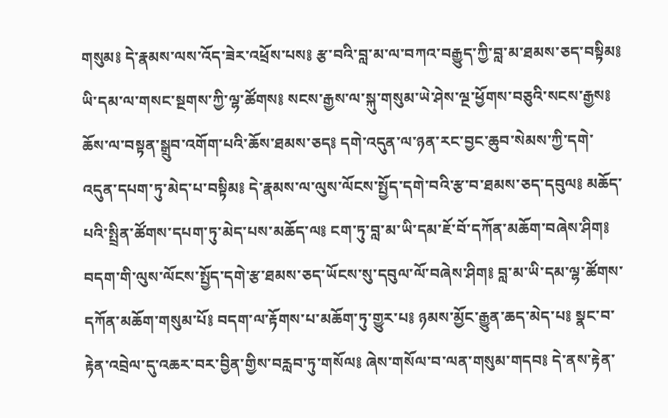གསུམ༔ དེ་རྣམས་ལས་འོད་ཟེར་འཕྲོས་པས༔ རྩ་བའི་བླ་མ་ལ་བཀའ་བརྒྱུད་ཀྱི་བླ་མ་ཐམས་ཅད་བསྟིམ༔ ཡི་དམ་ལ་གསང་སྔགས་ཀྱི་ལྷ་ཚོགས༔ སངས་རྒྱས་ལ་སྐུ་གསུམ་ཡེ་ཤེས་ལྔ་ཕྱོགས་བཅུའི་སངས་རྒྱས༔ ཆོས་ལ་བསྟན་སྒྲུབ་འགོག་པའི་ཆོས་ཐམས་ཅད༔ དགེ་འདུན་ལ་ཉན་རང་བྱང་ཆུབ་སེམས་ཀྱི་དགེ་འདུན་དཔག་ཏུ་མེད་པ་བསྟིམ༔ དེ་རྣམས་ལ་ལུས་ལོངས་སྤྱོད་དགེ་བའི་རྩ་བ་ཐམས་ཅད་དབུལ༔ མཆོད་པའི་སྤྲིན་ཚོགས་དཔག་ཏུ་མེད་པས་མཆོད་ལ༔ ངག་ཏུ་བླ་མ་ཡི་དམ་ཇོ་བོ་དཀོན་མཆོག་བཞེས་ཤིག༔ བདག་གི་ལུས་ལོངས་སྤྱོད་དགེ་རྩ་ཐམས་ཅད་ཡོངས་སུ་དབུལ་ལོ་བཞེས་ཤིག༔ བླ་མ་ཡི་དམ་ལྷ་ཚོགས་དཀོན་མཆོག་གསུམ་པོ༔ བདག་ལ་རྟོགས་པ་མཆོག་ཏུ་གྱུར་པ༔ ཉམས་མྱོང་རྒྱུན་ཆད་མེད་པ༔ སྣང་བ་རྟེན་འབྲེལ་དུ་འཆར་བར་བྱིན་གྱིས་བརླབ་ཏུ་གསོལ༔ ཞེས་གསོལ་བ་ལན་གསུམ་གདབ༔ དེ་ནས་རྟེན་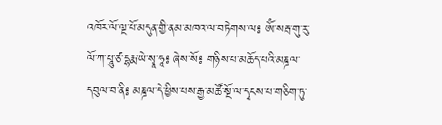འཁོར་ལོ་ལྔ་པོ་མདུན་གྱི་ནམ་མཁའ་ལ་བཏེགས་ལ༔ ཨོཾ་སརྦ་གུ་རུ་ལོ་ཀ་པཱུ་ཙ་དྷརྨ་ཡེ་སྭཱ་ཧཱ༔ ཞེས་སོ༔ གཉིས་པ་མཆོད་པའི་མཎྜལ་དབུལ་བ་ནི༔ མཎྜལ་དེ་ཕྱིས་པས་རྒྱ་མཚོ་སྔོ་ལ་དྭངས་པ་གཅིག་ཏུ་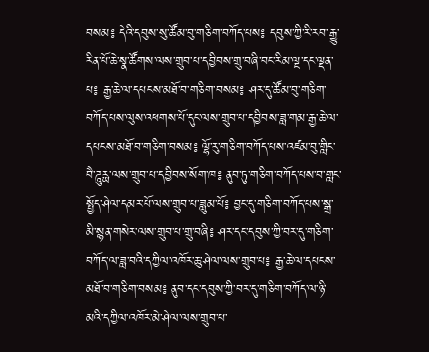བསམ༔ དེའི་དབུས་སུ་ཚོམ་བུ་གཅིག་བཀོད་པས༔ དབུས་ཀྱི་རི་རབ་རྒྱུ་རིན་པོ་ཆེ་སྣ་ཚོགས་ལས་གྲུབ་པ་དབྱིབས་གྲུ་བཞི་བང་རིམ་ལྔ་དང་ལྡན་པ༔ རྒྱ་ཆེ་ལ་དཔངས་མཐོ་བ་གཅིག་བསམ༔ ཤར་དུ་ཚོམ་བུ་གཅིག་བཀོད་པས་ལུས་འཕགས་པོ་དུང་ལས་གྲུབ་པ་དབྱིབས་ཟླ་གམ་རྒྱ་ཆེ་ལ་དཔངས་མཐོ་བ་གཅིག་བསམ༔ ལྷོ་རུ་གཅིག་བཀོད་པས་འཛམ་བུ་གླིང་བཻ་ཌཱུརྻ་ལས་གྲུབ་པ་དབྱིབས་སོག་ཁ༔ ནུབ་ཏུ་གཅིག་བཀོད་པས་བ་གླང་སྤྱོད་ཤེལ་དམར་པོ་ལས་གྲུབ་པ་ཟླུམ་པོ༔ བྱང་དུ་གཅིག་བཀོད་པས་སྒྲ་མི་སྙན་གསེར་ལས་གྲུབ་པ་གྲུ་བཞི༔ ཤར་དང་དབུས་ཀྱི་བར་དུ་གཅིག་བཀོད་ལ་ཟླ་བའི་དཀྱིལ་འཁོར་ཆུ་ཤེལ་ལས་གྲུབ་པ༔ རྒྱ་ཆེ་ལ་དཔངས་མཐོ་བ་གཅིག་བསམ༔ ནུབ་དང་དབུས་ཀྱི་བར་དུ་གཅིག་བཀོད་ལ་ཉི་མའི་དཀྱིལ་འཁོར་མེ་ཤེལ་ལས་གྲུབ་པ་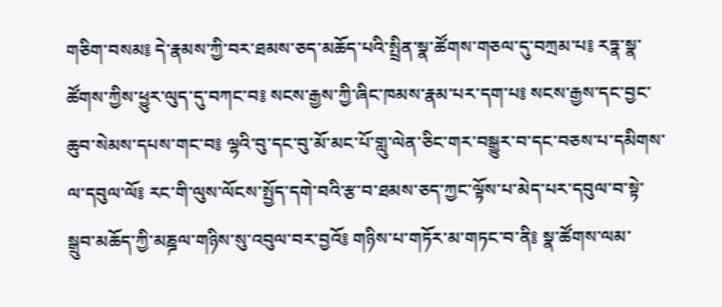གཅིག་བསམ༔ དེ་རྣམས་ཀྱི་བར་ཐམས་ཅད་མཆོད་པའི་སྤྲིན་སྣ་ཚོགས་གཅལ་དུ་བཀྲམ་པ༔ རཏྣ་སྣ་ཚོགས་ཀྱིས་ཕྱུར་ལུད་དུ་བཀང་བ༔ སངས་རྒྱས་ཀྱི་ཞིང་ཁམས་རྣམ་པར་དག་པ༔ སངས་རྒྱས་དང་བྱང་ཆུབ་སེམས་དཔས་གང་བ༔ ལྷའི་བུ་དང་བུ་མོ་མང་པོ་གླུ་ལེན་ཅིང་གར་བསྒྱུར་བ་དང་བཅས་པ་དམིགས་ལ་དབུལ་ལོ༔ རང་གི་ལུས་ལོངས་སྤྱོད་དགེ་བའི་རྩ་བ་ཐམས་ཅད་ཀྱང་ལྟོས་པ་མེད་པར་དབུལ་བ་སྟེ་སྒྲུབ་མཆོད་ཀྱི་མཎྜལ་གཉིས་སུ་འབུལ་བར་བྱའོ༔ གཉིས་པ་གཏོར་མ་གཏང་བ་ནི༔ སྣ་ཚོགས་ལམ་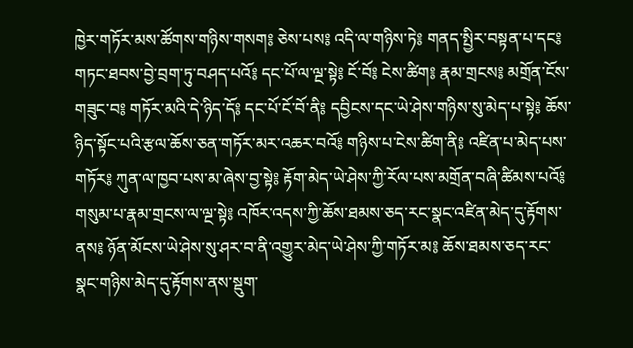ཁྱེར་གཏོར་མས་ཚོགས་གཉིས་གསག༔ ཅེས་པས༔ འདི་ལ་གཉིས་ཏེ༔ གནད་སྤྱིར་བསྟན་པ་དང༔ གཏང་ཐབས་བྱེ་བྲག་ཏུ་བཤད་པའོ༔ དང་པོ་ལ་ལྔ་སྟེ༔ ངོ་བོ༔ ངེས་ཚིག༔ རྣམ་གྲངས༔ མགྲོན་ངོས་གཟུང་བ༔ གཏོར་མའི་དེ་ཉིད་དོ༔ དང་པོ་ངོ་བོ་ནི༔ དབྱིངས་དང་ཡེ་ཤེས་གཉིས་སུ་མེད་པ་སྟེ༔ ཆོས་ཉིད་སྟོང་པའི་རྩལ་ཆོས་ཅན་གཏོར་མར་འཆར་བའོ༔ གཉིས་པ་ངེས་ཚིག་ནི༔ འཛིན་པ་མེད་པས་གཏོར༔ ཀུན་ལ་ཁྱབ་པས་མ་ཞེས་བྱ་སྟེ༔ རྟོག་མེད་ཡེ་ཤེས་ཀྱི་རོལ་པས་མགྲོན་བཞི་ཚིམས་པའོ༔ གསུམ་པ་རྣམ་གྲངས་ལ་ལྔ་སྟེ༔ འཁོར་འདས་ཀྱི་ཆོས་ཐམས་ཅད་རང་སྣང་འཛིན་མེད་དུ་རྟོགས་ནས༔ ཉོན་མོངས་ཡེ་ཤེས་སུ་ཤར་བ་ནི་འགྱུར་མེད་ཡེ་ཤེས་ཀྱི་གཏོར་མ༔ ཆོས་ཐམས་ཅད་རང་སྣང་གཉིས་མེད་དུ་རྟོགས་ནས་སྡུག་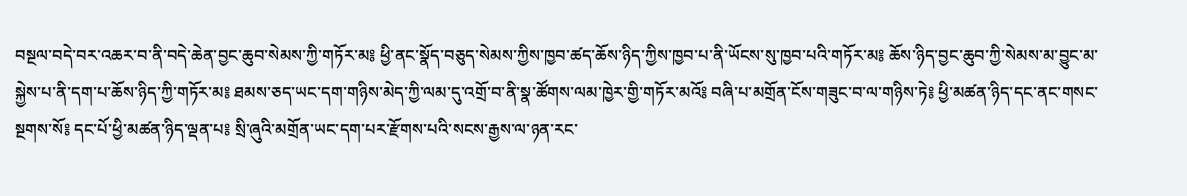བསྔལ་བདེ་བར་འཆར་བ་ནི་བདེ་ཆེན་བྱང་ཆུབ་སེམས་ཀྱི་གཏོར་མ༔ ཕྱི་ནང་སྣོད་བཅུད་སེམས་ཀྱིས་ཁྱབ་ཚད་ཆོས་ཉིད་ཀྱིས་ཁྱབ་པ་ནི་ཡོངས་སུ་ཁྱབ་པའི་གཏོར་མ༔ ཆོས་ཉིད་བྱང་ཆུབ་ཀྱི་སེམས་མ་བྱུང་མ་སྐྱེས་པ་ནི་དག་པ་ཆོས་ཉིད་ཀྱི་གཏོར་མ༔ ཐམས་ཅད་ཡང་དག་གཉིས་མེད་ཀྱི་ལམ་དུ་འགྲོ་བ་ནི་སྣ་ཚོགས་ལམ་ཁྱེར་གྱི་གཏོར་མའོ༔ བཞི་པ་མགྲོན་ངོས་གཟུང་བ་ལ་གཉིས་ཏེ༔ ཕྱི་མཚན་ཉིད་དང་ནང་གསང་སྔགས་སོ༔ དང་པོ་ཕྱི་མཚན་ཉིད་ལྡན་པ༔ སྲི་ཞུའི་མགྲོན་ཡང་དག་པར་རྫོགས་པའི་སངས་རྒྱས་ལ་ཉན་རང་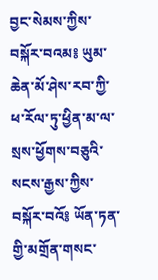བྱང་སེམས་ཀྱིས་བསྐོར་བའམ༔ ཡུམ་ཆེན་མོ་ཤེས་རབ་ཀྱི་ཕ་རོལ་ཏུ་ཕྱིན་མ་ལ་སྲས་ཕྱོགས་བཅུའི་སངས་རྒྱས་ཀྱིས་བསྐོར་བའོ༔ ཡོན་ཏན་གྱི་མགྲོན་གསང་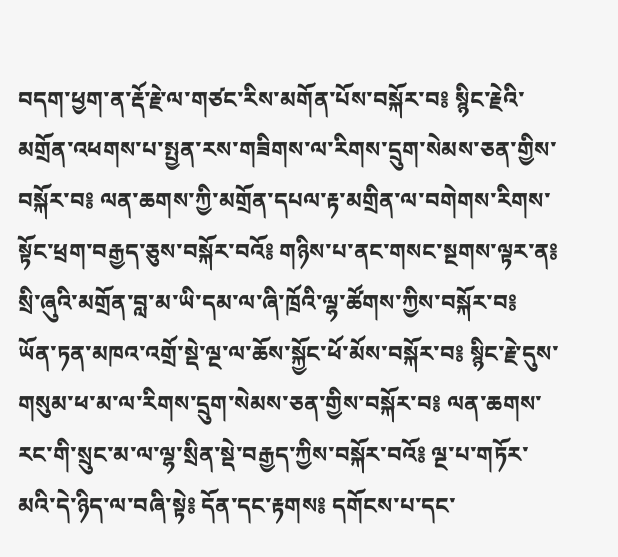བདག་ཕྱག་ན་རྡོ་རྗེ་ལ་གཙང་རིས་མགོན་པོས་བསྐོར་བ༔ སྙིང་རྗེའི་མགྲོན་འཕགས་པ་སྤྱན་རས་གཟིགས་ལ་རིགས་དྲུག་སེམས་ཅན་གྱིས་བསྐོར་བ༔ ལན་ཆགས་ཀྱི་མགྲོན་དཔལ་རྟ་མགྲིན་ལ་བགེགས་རིགས་སྟོང་ཕྲག་བརྒྱད་ཅུས་བསྐོར་བའོ༔ གཉིས་པ་ནང་གསང་སྔགས་ལྟར་ན༔ སྲི་ཞུའི་མགྲོན་བླ་མ་ཡི་དམ་ལ་ཞི་ཁྲོའི་ལྷ་ཚོགས་ཀྱིས་བསྐོར་བ༔ ཡོན་ཏན་མཁའ་འགྲོ་སྡེ་ལྔ་ལ་ཆོས་སྐྱོང་ཕོ་མོས་བསྐོར་བ༔ སྙིང་རྗེ་དུས་གསུམ་ཕ་མ་ལ་རིགས་དྲུག་སེམས་ཅན་གྱིས་བསྐོར་བ༔ ལན་ཆགས་རང་གི་སྲུང་མ་ལ་ལྷ་སྲིན་སྡེ་བརྒྱད་ཀྱིས་བསྐོར་བའོ༔ ལྔ་པ་གཏོར་མའི་དེ་ཉིད་ལ་བཞི་སྟེ༔ དོན་དང་རྟགས༔ དགོངས་པ་དང་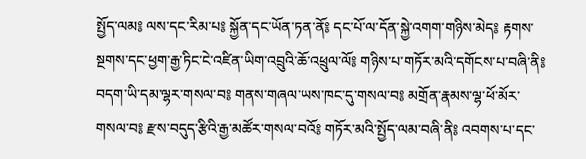སྤྱོད་ལམ༔ ལས་དང་རིམ་པ༔ སྐྱོན་དང་ཡོན་ཏན་ནོ༔ དང་པོ་ལ་དོན་སྐྱེ་འགག་གཉིས་མེད༔ རྟགས་སྔགས་དང་ཕྱག་རྒྱ་ཏིང་ངེ་འཛིན་ཡིག་འབྲུའི་ཆོ་འཕྲུལ་ལོ༔ གཉིས་པ་གཏོར་མའི་དགོངས་པ་བཞི་ནི༔ བདག་ཡི་དམ་ལྷར་གསལ་བ༔ གནས་གཞལ་ཡས་ཁང་དུ་གསལ་བ༔ མགྲོན་རྣམས་ལྷ་ཕོ་མོར་གསལ་བ༔ རྫས་བདུད་རྩིའི་རྒྱ་མཚོར་གསལ་བའོ༔ གཏོར་མའི་སྤྱོད་ལམ་བཞི་ནི༔ འབགས་པ་དང་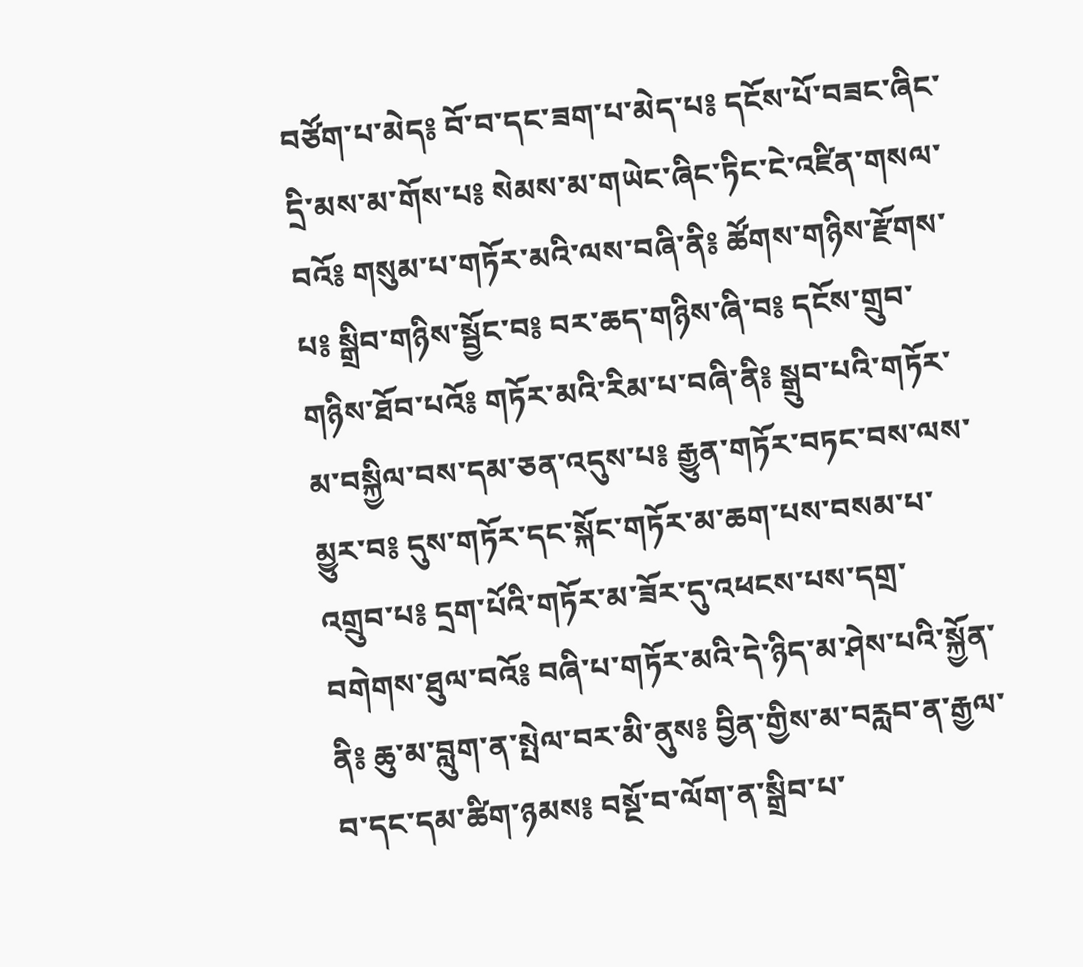བཙོག་པ་མེད༔ བོ་བ་དང་ཟག་པ་མེད་པ༔ དངོས་པོ་བཟང་ཞིང་དྲི་མས་མ་གོས་པ༔ སེམས་མ་གཡེང་ཞིང་ཏིང་ངེ་འཛིན་གསལ་བའོ༔ གསུམ་པ་གཏོར་མའི་ལས་བཞི་ནི༔ ཚོགས་གཉིས་རྫོགས་པ༔ སྒྲིབ་གཉིས་སྦྱོང་བ༔ བར་ཆད་གཉིས་ཞི་བ༔ དངོས་གྲུབ་གཉིས་ཐོབ་པའོ༔ གཏོར་མའི་རིམ་པ་བཞི་ནི༔ སྒྲུབ་པའི་གཏོར་མ་བསྐྱིལ་བས་དམ་ཅན་འདུས་པ༔ རྒྱུན་གཏོར་བཏང་བས་ལས་མྱུར་བ༔ དུས་གཏོར་དང་སྐོང་གཏོར་མ་ཆག་པས་བསམ་པ་འགྲུབ་པ༔ དྲག་པོའི་གཏོར་མ་ཟོར་དུ་འཕངས་པས་དགྲ་བགེགས་ཐུལ་བའོ༔ བཞི་པ་གཏོར་མའི་དེ་ཉིད་མ་ཤེས་པའི་སྐྱོན་ནི༔ ཆུ་མ་བླུག་ན་སྤེལ་བར་མི་ནུས༔ བྱིན་གྱིས་མ་བརླབ་ན་རྒྱལ་བ་དང་དམ་ཚིག་ཉམས༔ བསྔོ་བ་ལོག་ན་སྒྲིབ་པ་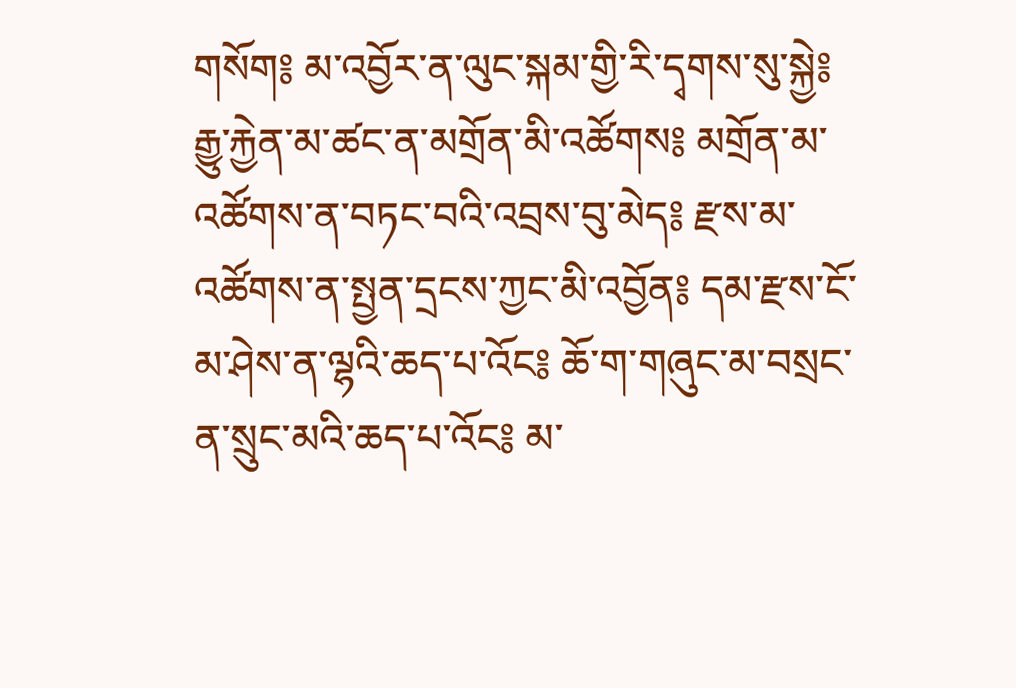གསོག༔ མ་འབྱོར་ན་ལུང་སྐམ་གྱི་རི་དྭགས་སུ་སྐྱེ༔ རྒྱུ་རྐྱེན་མ་ཚང་ན་མགྲོན་མི་འཚོགས༔ མགྲོན་མ་འཚོགས་ན་བཏང་བའི་འབྲས་བུ་མེད༔ རྫས་མ་འཚོགས་ན་སྤྱན་དྲངས་ཀྱང་མི་འབྱོན༔ དམ་རྫས་ངོ་མ་ཤེས་ན་ལྷའི་ཆད་པ་འོང༔ ཆོ་ག་གཞུང་མ་བསྲང་ན་སྲུང་མའི་ཆད་པ་འོང༔ མ་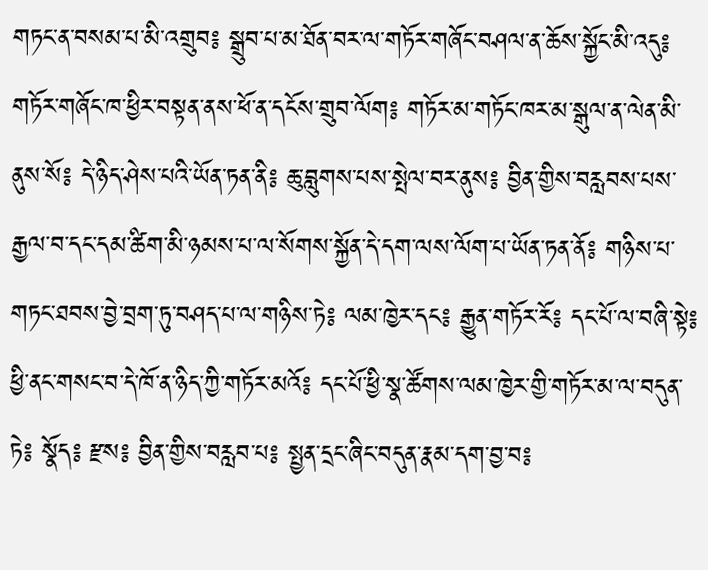གཏང་ན་བསམ་པ་མི་འགྲུབ༔ སྒྲུབ་པ་མ་ཐོན་བར་ལ་གཏོར་གཞོང་བཤལ་ན་ཆོས་སྐྱོང་མི་འདུ༔ གཏོར་གཞོང་ཁ་ཕྱིར་བསྟན་ནས་ཕོ་ན་དངོས་གྲུབ་ལོག༔ གཏོར་མ་གཏོང་ཁར་མ་སྒུལ་ན་ལེན་མི་ནུས་སོ༔ དེ་ཉིད་ཤེས་པའི་ཡོན་ཏན་ནི༔ ཆུ་བླུགས་པས་སྤེལ་བར་ནུས༔ བྱིན་གྱིས་བརླབས་པས་རྒྱལ་བ་དང་དམ་ཚིག་མི་ཉམས་པ་ལ་སོགས་སྐྱོན་དེ་དག་ལས་ལོག་པ་ཡོན་ཏན་ནོ༔ གཉིས་པ་གཏང་ཐབས་བྱེ་བྲག་ཏུ་བཤད་པ་ལ་གཉིས་ཏེ༔ ལམ་ཁྱེར་དང༔ རྒྱུན་གཏོར་རོ༔ དང་པོ་ལ་བཞི་སྟེ༔ ཕྱི་ནང་གསང་བ་དེ་ཁོ་ན་ཉིད་ཀྱི་གཏོར་མའོ༔ དང་པོ་ཕྱི་སྣ་ཚོགས་ལམ་ཁྱེར་གྱི་གཏོར་མ་ལ་བདུན་ཏེ༔ སྣོད༔ རྫས༔ བྱིན་གྱིས་བརླབ་པ༔ སྤྱན་དྲང་ཞིང་བདུན་རྣམ་དག་བྱ་བ༔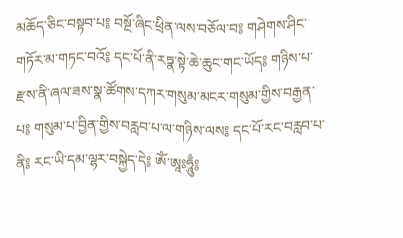མཆོད་ཅིང་བསྟབ་པ༔ བསྔོ་ཞིང་ཕྲིན་ལས་བཅོལ་བ༔ གཤེགས་ཤིང་གཏོར་མ་གཏང་བའོ༔ དང་པོ་ནི་རཏྣ་སྟེ་ཆེ་ཆུང་གང་ཡོད༔ གཉིས་པ་རྫས་ནི་ཞལ་ཟས་སྣ་ཚོགས་དཀར་གསུམ་མངར་གསུམ་གྱིས་བརྒྱན་པ༔ གསུམ་པ་བྱིན་གྱིས་བརླབ་པ་ལ་གཉིས་ལས༔ དང་པོ་རང་བརླབ་པ་ནི༔ རང་ཡི་དམ་ལྷར་བསྐྱེད་དེ༔ ཨོཾ་ཨཱཿཧཱུྃ༔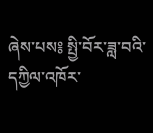ཞེས་པས༔ སྤྱི་བོར་ཟླ་བའི་དཀྱིལ་འཁོར་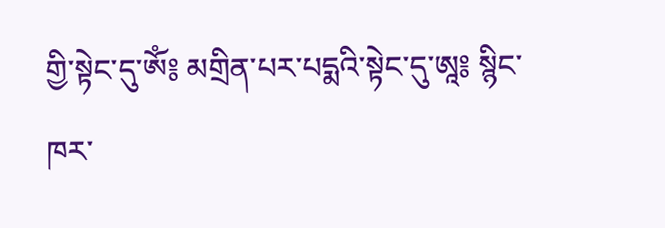གྱི་སྟེང་དུ་ཨོཾ༔ མགྲིན་པར་པདྨའི་སྟེང་དུ་ཨཱ༔ སྙིང་ཁར་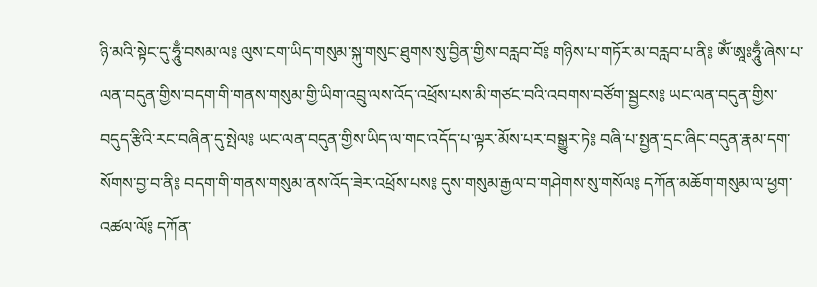ཉི་མའི་སྟེང་དུ་ཧཱུྃ་བསམ་ལ༔ ལུས་ངག་ཡིད་གསུམ་སྐུ་གསུང་ཐུགས་སུ་བྱིན་གྱིས་བརླབ་བོ༔ གཉིས་པ་གཏོར་མ་བརླབ་པ་ནི༔ ཨོཾ་ཨཱཿཧཱུྃ་ཞེས་པ་ལན་བདུན་གྱིས་བདག་གི་གནས་གསུམ་གྱི་ཡིག་འབྲུ་ལས་འོད་འཕྲོས་པས་མི་གཙང་བའི་འབགས་བཙོག་སྦྱངས༔ ཡང་ལན་བདུན་གྱིས་བདུད་རྩིའི་རང་བཞིན་དུ་སྤེལ༔ ཡང་ལན་བདུན་གྱིས་ཡིད་ལ་གང་འདོད་པ་ལྟར་མོས་པར་བསྒྱུར་ཏེ༔ བཞི་པ་སྤྱན་དྲང་ཞིང་བདུན་རྣམ་དག་སོགས་བྱ་བ་ནི༔ བདག་གི་གནས་གསུམ་ནས་འོད་ཟེར་འཕྲོས་པས༔ དུས་གསུམ་རྒྱལ་བ་གཤེགས་སུ་གསོལ༔ དཀོན་མཆོག་གསུམ་ལ་ཕྱག་འཚལ་ལོ༔ དཀོན་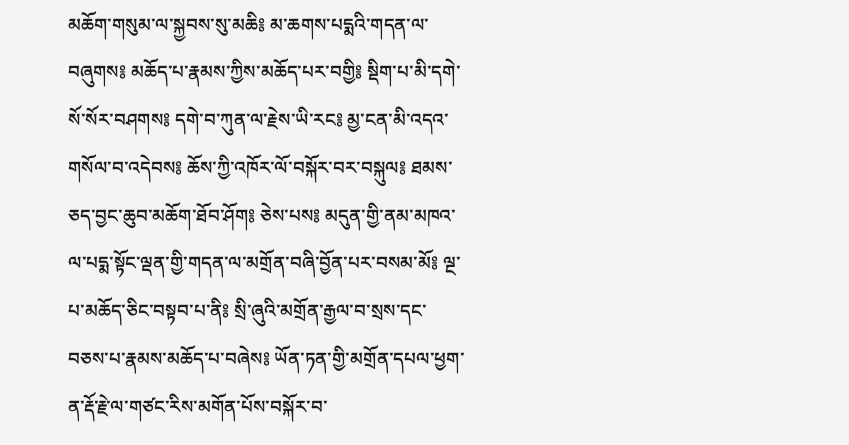མཆོག་གསུམ་ལ་སྐྱབས་སུ་མཆི༔ མ་ཆགས་པདྨའི་གདན་ལ་བཞུགས༔ མཆོད་པ་རྣམས་ཀྱིས་མཆོད་པར་བགྱི༔ སྡིག་པ་མི་དགེ་སོ་སོར་བཤགས༔ དགེ་བ་ཀུན་ལ་རྗེས་ཡི་རང༔ མྱ་ངན་མི་འདའ་གསོལ་བ་འདེབས༔ ཆོས་ཀྱི་འཁོར་ལོ་བསྐོར་བར་བསྐུལ༔ ཐམས་ཅད་བྱང་ཆུབ་མཆོག་ཐོབ་ཤོག༔ ཅེས་པས༔ མདུན་གྱི་ནམ་མཁའ་ལ་པདྨ་སྟོང་ལྡན་གྱི་གདན་ལ་མགྲོན་བཞི་བྱོན་པར་བསམ་མོ༔ ལྔ་པ་མཆོད་ཅིང་བསྟབ་པ་ནི༔ སྲི་ཞུའི་མགྲོན་རྒྱལ་བ་སྲས་དང་བཅས་པ་རྣམས་མཆོད་པ་བཞེས༔ ཡོན་ཏན་གྱི་མགྲོན་དཔལ་ཕྱག་ན་རྡོ་རྗེ་ལ་གཙང་རིས་མགོན་པོས་བསྐོར་བ་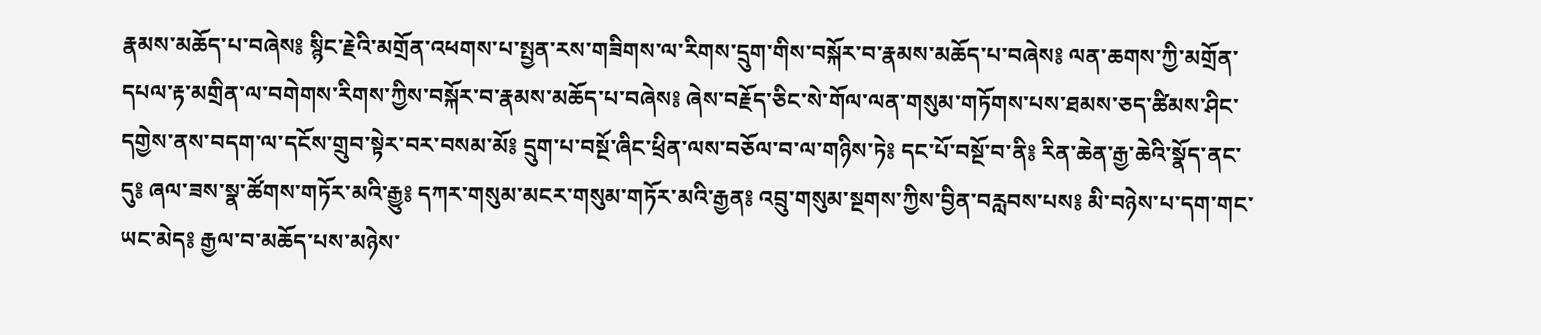རྣམས་མཆོད་པ་བཞེས༔ སྙིང་རྗེའི་མགྲོན་འཕགས་པ་སྤྱན་རས་གཟིགས་ལ་རིགས་དྲུག་གིས་བསྐོར་བ་རྣམས་མཆོད་པ་བཞེས༔ ལན་ཆགས་ཀྱི་མགྲོན་དཔལ་རྟ་མགྲིན་ལ་བགེགས་རིགས་ཀྱིས་བསྐོར་བ་རྣམས་མཆོད་པ་བཞེས༔ ཞེས་བརྗོད་ཅིང་སེ་གོལ་ལན་གསུམ་གཏོགས་པས་ཐམས་ཅད་ཚིམས་ཤིང་དགྱེས་ནས་བདག་ལ་དངོས་གྲུབ་སྟེར་བར་བསམ་མོ༔ དྲུག་པ་བསྔོ་ཞིང་ཕྲིན་ལས་བཅོལ་བ་ལ་གཉིས་ཏེ༔ དང་པོ་བསྔོ་བ་ནི༔ རིན་ཆེན་རྒྱ་ཆེའི་སྣོད་ནང་དུ༔ ཞལ་ཟས་སྣ་ཚོགས་གཏོར་མའི་རྒྱུ༔ དཀར་གསུམ་མངར་གསུམ་གཏོར་མའི་རྒྱན༔ འབྲུ་གསུམ་སྔགས་ཀྱིས་བྱིན་བརླབས་པས༔ མི་བཉེས་པ་དག་གང་ཡང་མེད༔ རྒྱལ་བ་མཆོད་པས་མཉེས་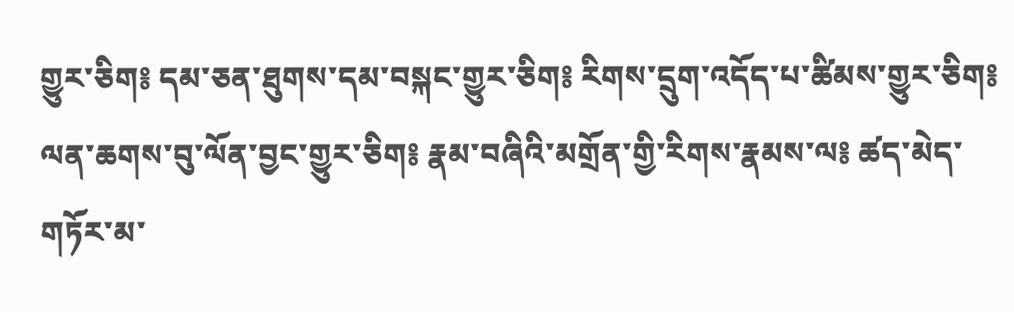གྱུར་ཅིག༔ དམ་ཅན་ཐུགས་དམ་བསྐང་གྱུར་ཅིག༔ རིགས་དྲུག་འདོད་པ་ཚིམས་གྱུར་ཅིག༔ ལན་ཆགས་བུ་ལོན་བྱང་གྱུར་ཅིག༔ རྣམ་བཞིའི་མགྲོན་གྱི་རིགས་རྣམས་ལ༔ ཚད་མེད་གཏོར་མ་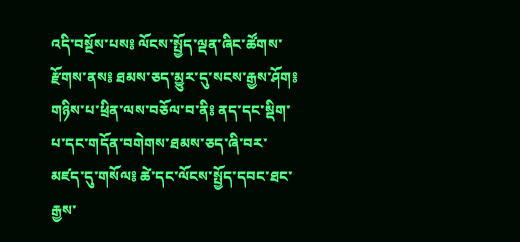འདི་བསྔོས་པས༔ ལོངས་སྤྱོད་ལྡན་ཞིང་ཚོགས་རྫོགས་ནས༔ ཐམས་ཅད་མྱུར་དུ་སངས་རྒྱས་ཤོག༔ གཉིས་པ་ཕྲིན་ལས་བཅོལ་བ་ནི༔ ནད་དང་སྡིག་པ་དང་གདོན་བགེགས་ཐམས་ཅད་ཞི་བར་མཛད་དུ་གསོལ༔ ཚེ་དང་ལོངས་སྤྱོད་དབང་ཐང་རྒྱས་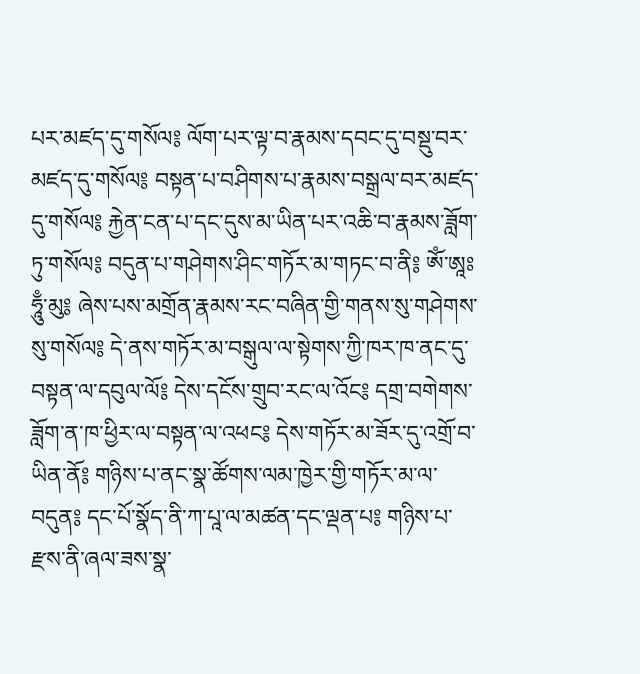པར་མཛད་དུ་གསོལ༔ ལོག་པར་ལྟ་བ་རྣམས་དབང་དུ་བསྡུ་བར་མཛད་དུ་གསོལ༔ བསྟན་པ་བཤིགས་པ་རྣམས་བསྒྲལ་བར་མཛད་དུ་གསོལ༔ རྐྱེན་ངན་པ་དང་དུས་མ་ཡིན་པར་འཆི་བ་རྣམས་ཟློག་ཏུ་གསོལ༔ བདུན་པ་གཤེགས་ཤིང་གཏོར་མ་གཏང་བ་ནི༔ ཨོཾ་ཨཱཿཧཱུྃ་མུ༔ ཞེས་པས་མགྲོན་རྣམས་རང་བཞིན་གྱི་གནས་སུ་གཤེགས་སུ་གསོལ༔ དེ་ནས་གཏོར་མ་བསྒུལ་ལ་སྟེགས་ཀྱི་ཁར་ཁ་ནང་དུ་བསྟན་ལ་དབུལ་ལོ༔ དེས་དངོས་གྲུབ་རང་ལ་འོང༔ དགྲ་བགེགས་ཟློག་ན་ཁ་ཕྱིར་ལ་བསྟན་ལ་འཕང༔ དེས་གཏོར་མ་ཟོར་དུ་འགྲོ་བ་ཡིན་ནོ༔ གཉིས་པ་ནང་སྣ་ཚོགས་ལམ་ཁྱེར་གྱི་གཏོར་མ་ལ་བདུན༔ དང་པོ་སྣོད་ནི་ཀ་པཱ་ལ་མཚན་དང་ལྡན་པ༔ གཉིས་པ་རྫས་ནི་ཞལ་ཟས་སྣ་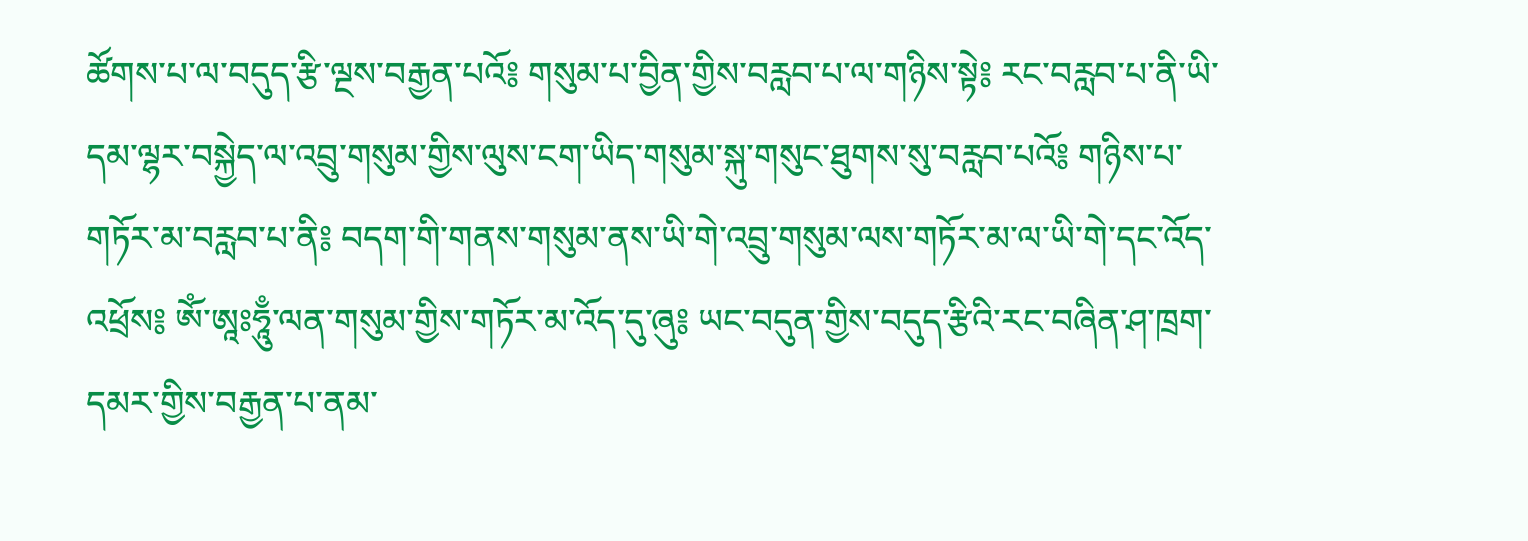ཚོགས་པ་ལ་བདུད་རྩི་ལྔས་བརྒྱན་པའོ༔ གསུམ་པ་བྱིན་གྱིས་བརླབ་པ་ལ་གཉིས་སྟེ༔ རང་བརླབ་པ་ནི་ཡི་དམ་ལྷར་བསྐྱེད་ལ་འབྲུ་གསུམ་གྱིས་ལུས་ངག་ཡིད་གསུམ་སྐུ་གསུང་ཐུགས་སུ་བརླབ་པའོ༔ གཉིས་པ་གཏོར་མ་བརླབ་པ་ནི༔ བདག་གི་གནས་གསུམ་ནས་ཡི་གེ་འབྲུ་གསུམ་ལས་གཏོར་མ་ལ་ཡི་གེ་དང་འོད་འཕྲོས༔ ཨོཾ་ཨཱཿཧཱུྃ་ལན་གསུམ་གྱིས་གཏོར་མ་འོད་དུ་ཞུ༔ ཡང་བདུན་གྱིས་བདུད་རྩིའི་རང་བཞིན་ཤ་ཁྲག་དམར་གྱིས་བརྒྱན་པ་ནམ་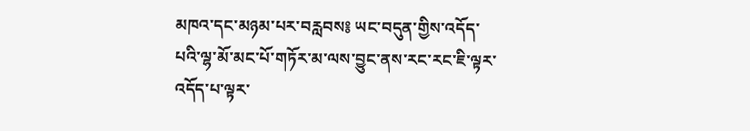མཁའ་དང་མཉམ་པར་བརླབས༔ ཡང་བདུན་གྱིས་འདོད་པའི་ལྷ་མོ་མང་པོ་གཏོར་མ་ལས་བྱུང་ནས་རང་རང་ཇི་ལྟར་འདོད་པ་ལྟར་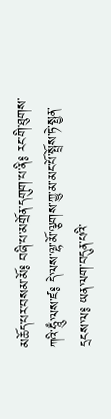མཆོད་པར་བསམ་མོ༔ བཞི་པ་མགྲོན་དགུག་པ་ནི༔ རང་གི་ཐུགས་ཀའི་ཧཱུྃ་ལས་ཛ༔ དེ་ལས་ལྷ་མོ་ལྕགས་ཀྱུ་མ་མང་པོ་སྤྲོས་ཏེ་སྤྱན་དྲངས་ལ༔ ཡན་ལག་བདུན་པའི་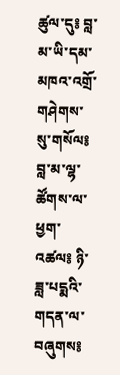ཚུལ་དུ༔ བླ་མ་ཡི་དམ་མཁའ་འགྲོ་གཤེགས་སུ་གསོལ༔ བླ་མ་ལྷ་ཚོགས་ལ་ཕྱག་འཚལ༔ ཉི་ཟླ་པདྨའི་གདན་ལ་བཞུགས༔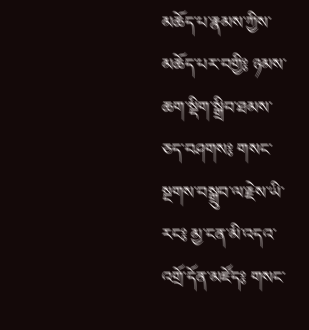མཆོད་པ་རྣམས་ཀྱིས་མཆོད་པར་བགྱི༔ ཉམས་ཆག་སྡིག་སྒྲིབ་ཐམས་ཅད་བཤགས༔ གསང་སྔགས་བསྒྲུབ་ལ་རྗེས་ཡི་རང༔ མྱ་ངན་མི་འདའ་འགྲོ་དོན་མཛོད༔ གསང་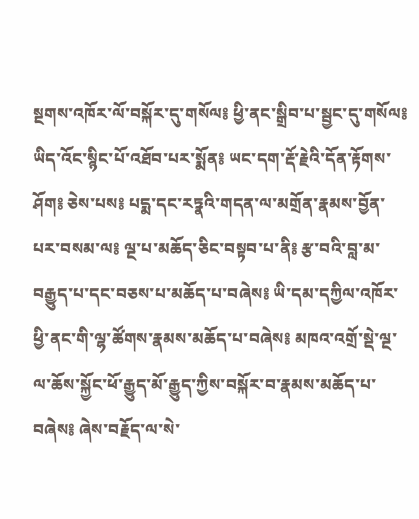སྔགས་འཁོར་ལོ་བསྐོར་དུ་གསོལ༔ ཕྱི་ནང་སྒྲིབ་པ་སྦྱང་དུ་གསོལ༔ ཡིད་འོང་སྙིང་པོ་འཐོབ་པར་སྨོན༔ ཡང་དག་རྡོ་རྗེའི་དོན་རྟོགས་ཤོག༔ ཅེས་པས༔ པདྨ་དང་རཏྣའི་གདན་ལ་མགྲོན་རྣམས་བྱོན་པར་བསམ་ལ༔ ལྔ་པ་མཆོད་ཅིང་བསྟབ་པ་ནི༔ རྩ་བའི་བླ་མ་བརྒྱུད་པ་དང་བཅས་པ་མཆོད་པ་བཞེས༔ ཡི་དམ་དཀྱིལ་འཁོར་ཕྱི་ནང་གི་ལྷ་ཚོགས་རྣམས་མཆོད་པ་བཞེས༔ མཁའ་འགྲོ་སྡེ་ལྔ་ལ་ཆོས་སྐྱོང་ཕོ་རྒྱུད་མོ་རྒྱུད་ཀྱིས་བསྐོར་བ་རྣམས་མཆོད་པ་བཞེས༔ ཞེས་བརྗོད་ལ་སེ་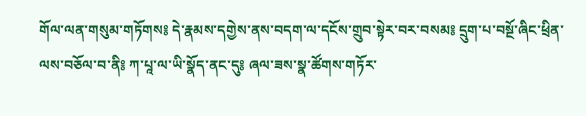གོལ་ལན་གསུམ་གཏོགས༔ དེ་རྣམས་དགྱེས་ནས་བདག་ལ་དངོས་གྲུབ་སྟེར་བར་བསམ༔ དྲུག་པ་བསྔོ་ཞིང་ཕྲིན་ལས་བཅོལ་བ་ནི༔ ཀ་པཱ་ལ་ཡི་སྣོད་ནང་དུ༔ ཞལ་ཟས་སྣ་ཚོགས་གཏོར་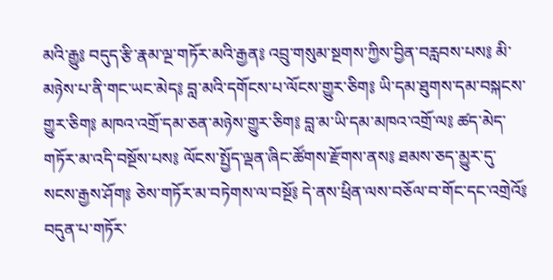མའི་རྒྱུ༔ བདུད་རྩི་རྣམ་ལྔ་གཏོར་མའི་རྒྱན༔ འབྲུ་གསུམ་སྔགས་ཀྱིས་བྱིན་བརླབས་པས༔ མི་མཉེས་པ་ནི་གང་ཡང་མེད༔ བླ་མའི་དགོངས་པ་ལོངས་གྱུར་ཅིག༔ ཡི་དམ་ཐུགས་དམ་བསྐངས་གྱུར་ཅིག༔ མཁའ་འགྲོ་དམ་ཅན་མཉེས་གྱུར་ཅིག༔ བླ་མ་ཡི་དམ་མཁའ་འགྲོ་ལ༔ ཚད་མེད་གཏོར་མ་འདི་བསྔོས་པས༔ ལོངས་སྤྱོད་ལྡན་ཞིང་ཚོགས་རྫོགས་ནས༔ ཐམས་ཅད་མྱུར་དུ་སངས་རྒྱས་ཤོག༔ ཅེས་གཏོར་མ་བཏེགས་ལ་བསྔོ༔ དེ་ནས་ཕྲིན་ལས་བཅོལ་བ་གོང་དང་འགྲེའོ༔ བདུན་པ་གཏོར་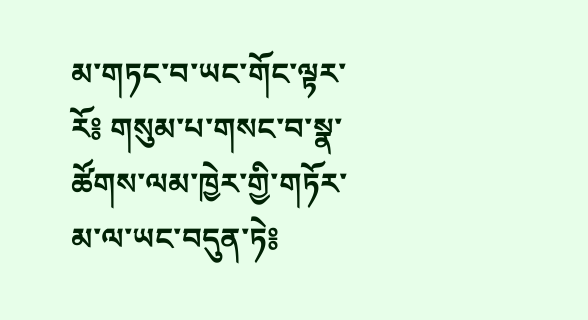མ་གཏང་བ་ཡང་གོང་ལྟར་རོ༔ གསུམ་པ་གསང་བ་སྣ་ཚོགས་ལམ་ཁྱེར་གྱི་གཏོར་མ་ལ་ཡང་བདུན་ཏེ༔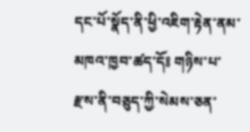དང་པོ་སྣོད་ནི་ཕྱི་འཇིག་རྟེན་ནམ་མཁའ་ཁྱབ་ཚད་དོ༔ གཉིས་པ་རྫས་ནི་བཅུད་ཀྱི་སེམས་ཅན་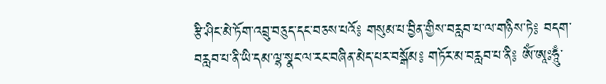རྩི་ཤིང་མེ་ཏོག་འབྲུ་བཅུད་དང་བཅས་པའོ༔ གསུམ་པ་བྱིན་གྱིས་བརླབ་པ་ལ་གཉིས་ཏེ༔ བདག་བརླབ་པ་ནི་ཡི་དམ་ལྷ་སྣང་ལ་རང་བཞིན་མེད་པར་བསྒོམ༔ གཏོར་མ་བརླབ་པ་ནི༔ ཨོཾ་ཨཱཿཧཱུྃ་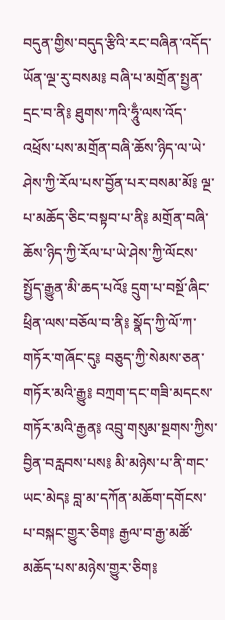བདུན་གྱིས་བདུད་རྩིའི་རང་བཞིན་འདོད་ཡོན་ལྔ་རུ་བསམ༔ བཞི་པ་མགྲོན་སྤྱན་དྲང་བ་ནི༔ ཐུགས་ཀའི་ཧཱུྃ་ལས་འོད་འཕྲོས་པས་མགྲོན་བཞི་ཆོས་ཉིད་ལ་ཡེ་ཤེས་ཀྱི་རོལ་པས་བྱོན་པར་བསམ་མོ༔ ལྔ་པ་མཆོད་ཅིང་བསྟབ་པ་ནི༔ མགྲོན་བཞི་ཆོས་ཉིད་ཀྱི་རོལ་པ་ཡེ་ཤེས་ཀྱི་ལོངས་སྤྱོད་རྒྱུན་མི་ཆད་པའོ༔ དྲུག་པ་བསྔོ་ཞིང་ཕྲིན་ལས་བཅོལ་བ་ནི༔ སྣོད་ཀྱི་ལོ་ཀ་གཏོར་གཞོང་དུ༔ བཅུད་ཀྱི་སེམས་ཅན་གཏོར་མའི་རྒྱུ༔ བཀྲག་དང་གཟི་མདངས་གཏོར་མའི་རྒྱན༔ འབྲུ་གསུམ་སྔགས་ཀྱིས་བྱིན་བརླབས་པས༔ མི་མཉེས་པ་ནི་གང་ཡང་མེད༔ བླ་མ་དཀོན་མཆོག་དགོངས་པ་བསྐང་གྱུར་ཅིག༔ རྒྱལ་བ་རྒྱ་མཚོ་མཆོད་པས་མཉེས་གྱུར་ཅིག༔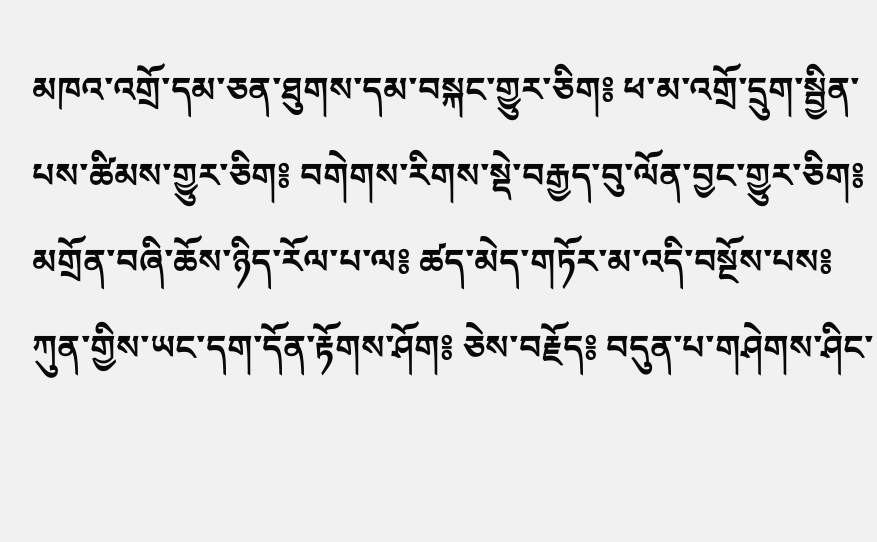མཁའ་འགྲོ་དམ་ཅན་ཐུགས་དམ་བསྐང་གྱུར་ཅིག༔ ཕ་མ་འགྲོ་དྲུག་སྦྱིན་པས་ཚིམས་གྱུར་ཅིག༔ བགེགས་རིགས་སྡེ་བརྒྱད་བུ་ལོན་བྱང་གྱུར་ཅིག༔ མགྲོན་བཞི་ཆོས་ཉིད་རོལ་པ་ལ༔ ཚད་མེད་གཏོར་མ་འདི་བསྔོས་པས༔ ཀུན་གྱིས་ཡང་དག་དོན་རྟོགས་ཤོག༔ ཅེས་བརྗོད༔ བདུན་པ་གཤེགས་ཤིང་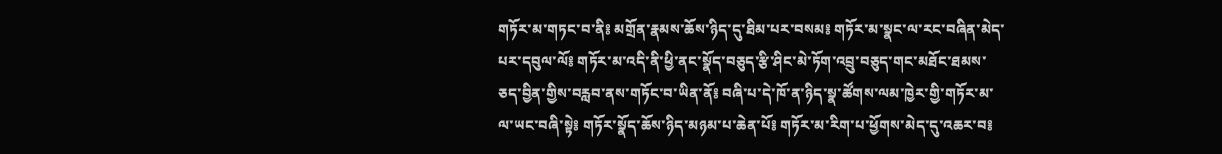གཏོར་མ་གཏང་བ་ནི༔ མགྲོན་རྣམས་ཆོས་ཉིད་དུ་ཐིམ་པར་བསམ༔ གཏོར་མ་སྣང་ལ་རང་བཞིན་མེད་པར་དབུལ་ལོ༔ གཏོར་མ་འདི་ནི་ཕྱི་ནང་སྣོད་བཅུད་རྩི་ཤིང་མེ་ཏོག་འབྲུ་བཅུད་གང་མཐོང་ཐམས་ཅད་བྱིན་གྱིས་བརླབ་ནས་གཏོང་བ་ཡིན་ནོ༔ བཞི་པ་དེ་ཁོ་ན་ཉིད་སྣ་ཚོགས་ལམ་ཁྱེར་གྱི་གཏོར་མ་ལ་ཡང་བཞི་སྟེ༔ གཏོར་སྣོད་ཆོས་ཉིད་མཉམ་པ་ཆེན་པོ༔ གཏོར་མ་རིག་པ་ཕྱོགས་མེད་དུ་འཆར་བ༔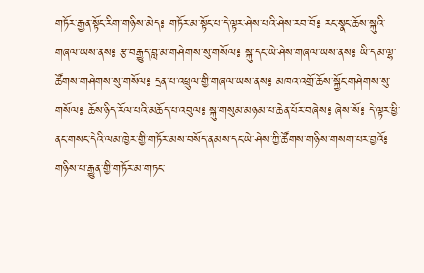གཏོར་རྒྱན་སྟོང་རིག་གཉིས་མེད༔ གཏོར་མ་སྟོང་པ་དེ་ལྟར་ཤེས་པའི་ཤེས་རབ་བོ༔ རང་སྣང་ཆོས་སྐུའི་གཞལ་ཡས་ནས༔ རྩ་བརྒྱུད་བླ་མ་གཤེགས་སུ་གསོལ༔ སྐུ་དང་ཡེ་ཤེས་གཞལ་ཡས་ནས༔ ཡི་དམ་ལྷ་ཚོགས་གཤེགས་སུ་གསོལ༔ དྲན་པ་འཕྲུལ་གྱི་གཞལ་ཡས་ནས༔ མཁའ་འགྲོ་ཆོས་སྐྱོང་གཤེགས་སུ་གསོལ༔ ཆོས་ཉིད་རོལ་པའི་མཆོད་པ་འབུལ༔ སྐུ་གསུམ་མཉམ་པ་ཆེན་པོར་བཞེས༔ ཞེས་སོ༔ དེ་ལྟར་ཕྱི་ནང་གསང་དེའི་ལམ་ཁྱེར་གྱི་གཏོར་མས་བསོད་ནམས་དང་ཡེ་ཤེས་ཀྱི་ཚོགས་གཉིས་གསག་པར་བྱའོ༔ གཉིས་པ་རྒྱུན་གྱི་གཏོར་མ་གཏང་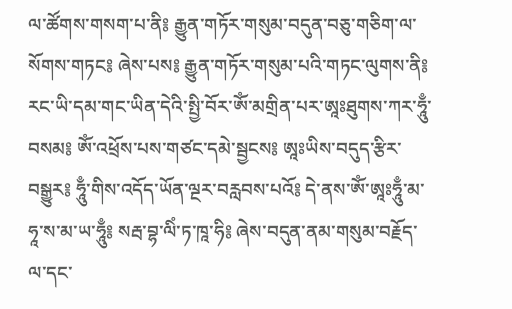ལ་ཚོགས་གསག་པ་ནི༔ རྒྱུན་གཏོར་གསུམ་བདུན་བཅུ་གཅིག་ལ་སོགས་གཏང༔ ཞེས་པས༔ རྒྱུན་གཏོར་གསུམ་པའི་གཏང་ལུགས་ནི༔ རང་ཡི་དམ་གང་ཡིན་དེའི་སྤྱི་བོར་ཨོཾ་མགྲིན་པར་ཨཱཿཐུགས་ཀར་ཧཱུྃ་བསམ༔ ཨོཾ་འཕྲོས་པས་གཙང་དམེ་སྦྱངས༔ ཨཱཿཡིས་བདུད་རྩིར་བསྒྱུར༔ ཧཱུྃ་གིས་འདོད་ཡོན་ལྔར་བརླབས་པའོ༔ དེ་ནས་ཨོཾ་ཨཱཿཧཱུྃ་མ་ཧཱ་ས་མ་ཡ་ཧཱུྃ༔ སརྦ་བྷ་ལིཾ་ཏ་ཁཱ་ཧི༔ ཞེས་བདུན་ནམ་གསུམ་བརྗོད་ལ་དང་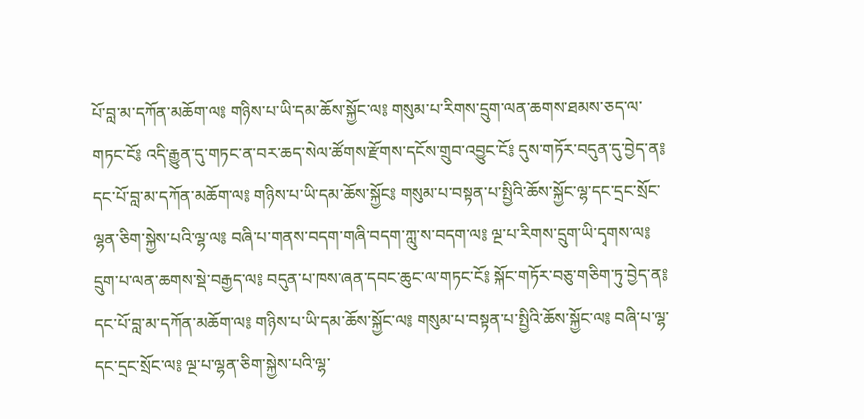པོ་བླ་མ་དཀོན་མཆོག་ལ༔ གཉིས་པ་ཡི་དམ་ཆོས་སྐྱོང་ལ༔ གསུམ་པ་རིགས་དྲུག་ལན་ཆགས་ཐམས་ཅད་ལ་གཏང་ངོ༔ འདི་རྒྱུན་དུ་གཏང་ན་བར་ཆད་སེལ་ཚོགས་རྫོགས་དངོས་གྲུབ་འབྱུང་ངོ༔ དུས་གཏོར་བདུན་དུ་བྱེད་ན༔ དང་པོ་བླ་མ་དཀོན་མཆོག་ལ༔ གཉིས་པ་ཡི་དམ་ཆོས་སྐྱོང༔ གསུམ་པ་བསྟན་པ་སྤྱིའི་ཆོས་སྐྱོང་ལྷ་དང་དྲང་སྲོང་ལྷན་ཅིག་སྐྱེས་པའི་ལྷ་ལ༔ བཞི་པ་གནས་བདག་གཞི་བདག་ཀླུ་ས་བདག་ལ༔ ལྔ་པ་རིགས་དྲུག་ཡི་དྭགས་ལ༔ དྲུག་པ་ལན་ཆགས་སྡེ་བརྒྱད་ལ༔ བདུན་པ་ཁས་ཞན་དབང་ཆུང་ལ་གཏང་ངོ༔ སྐོང་གཏོར་བཅུ་གཅིག་ཏུ་བྱེད་ན༔ དང་པོ་བླ་མ་དཀོན་མཆོག་ལ༔ གཉིས་པ་ཡི་དམ་ཆོས་སྐྱོང་ལ༔ གསུམ་པ་བསྟན་པ་སྤྱིའི་ཆོས་སྐྱོང་ལ༔ བཞི་པ་ལྷ་དང་དྲང་སྲོང་ལ༔ ལྔ་པ་ལྷན་ཅིག་སྐྱེས་པའི་ལྷ་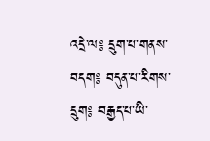འདྲེ་ལ༔ དྲུག་པ་གནས་བདག༔ བདུན་པ་རིགས་དྲུག༔ བརྒྱད་པ་ཡི་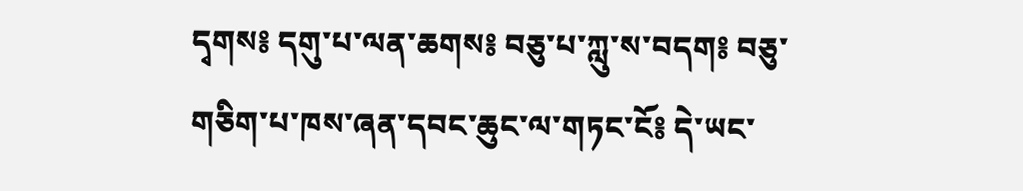དྭགས༔ དགུ་པ་ལན་ཆགས༔ བཅུ་པ་ཀླུ་ས་བདག༔ བཅུ་གཅིག་པ་ཁས་ཞན་དབང་ཆུང་ལ་གཏང་ངོ༔ དེ་ཡང་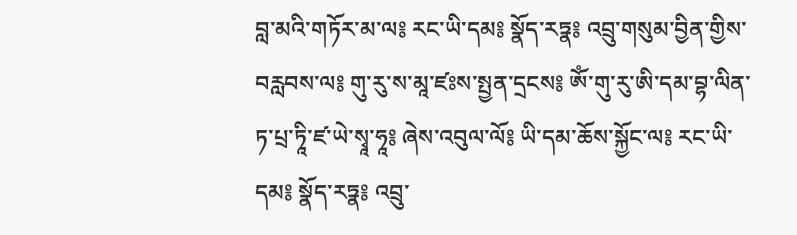བླ་མའི་གཏོར་མ་ལ༔ རང་ཡི་དམ༔ སྣོད་རཏྣ༔ འབྲུ་གསུམ་བྱིན་གྱིས་བརླབས་ལ༔ གུ་རུ་ས་མཱ་ཛཿས་སྤྱན་དྲངས༔ ཨོཾ་གུ་རུ་ཨི་དམ་བྷ་ལིན་ཏ་པྲ་ཏཱི་ཛ་ཡེ་སྭཱ་ཧཱ༔ ཞེས་འབུལ་ལོ༔ ཡི་དམ་ཆོས་སྐྱོང་ལ༔ རང་ཡི་དམ༔ སྣོད་རཏྣ༔ འབྲུ་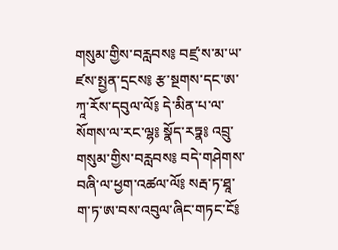གསུམ་གྱིས་བརླབས༔ བཛྲ་ས་མ་ཡ་ཛས་སྤྱན་དྲངས༔ རྩ་སྔགས་དང་ཨ་ཀཱ་རོས་དབུལ་ལོ༔ དེ་མིན་པ་ལ་སོགས་ལ་རང་ལྷ༔ སྣོད་རཏྣ༔ འབྲུ་གསུམ་གྱིས་བརླབས༔ བདེ་གཤེགས་བཞི་ལ་ཕྱག་འཚལ་ལོ༔ སརྦ་ཏ་ཐཱ་ག་ཏ་ཨ་བས་འབུལ་ཞིང་གཏང་ངོ༔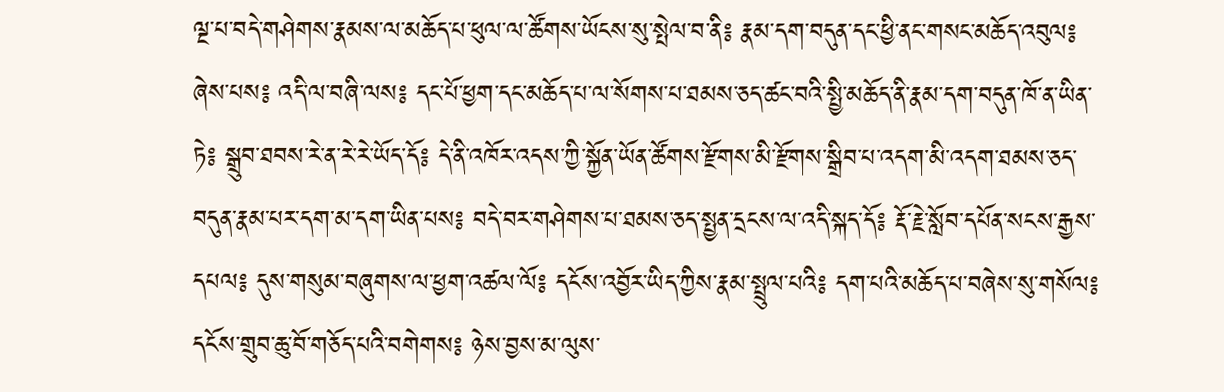ལྔ་པ་བདེ་གཤེགས་རྣམས་ལ་མཆོད་པ་ཕུལ་ལ་ཚོགས་ཡོངས་སུ་སྤེལ་བ་ནི༔ རྣམ་དག་བདུན་དང་ཕྱི་ནང་གསང་མཆོད་འབུལ༔ ཞེས་པས༔ འདི་ལ་བཞི་ལས༔ དང་པོ་ཕྱག་དང་མཆོད་པ་ལ་སོགས་པ་ཐམས་ཅད་ཚང་བའི་སྤྱི་མཆོད་ནི་རྣམ་དག་བདུན་ཁོ་ན་ཡིན་ཏེ༔ སྒྲུབ་ཐབས་རེ་ན་རེ་རེ་ཡོད་དོ༔ དེ་ནི་འཁོར་འདས་ཀྱི་སྐྱོན་ཡོན་ཚོགས་རྫོགས་མི་རྫོགས་སྒྲིབ་པ་འདག་མི་འདག་ཐམས་ཅད་བདུན་རྣམ་པར་དག་མ་དག་ཡིན་པས༔ བདེ་བར་གཤེགས་པ་ཐམས་ཅད་སྤྱན་དྲངས་ལ་འདི་སྐད་དོ༔ རྡོ་རྗེ་སློབ་དཔོན་སངས་རྒྱས་དཔལ༔ དུས་གསུམ་བཞུགས་ལ་ཕྱག་འཚལ་ལོ༔ དངོས་འབྱོར་ཡིད་ཀྱིས་རྣམ་སྤྲུལ་པའི༔ དག་པའི་མཆོད་པ་བཞེས་སུ་གསོལ༔ དངོས་གྲུབ་ཆུ་བོ་གཅོད་པའི་བགེགས༔ ཉེས་བྱས་མ་ལུས་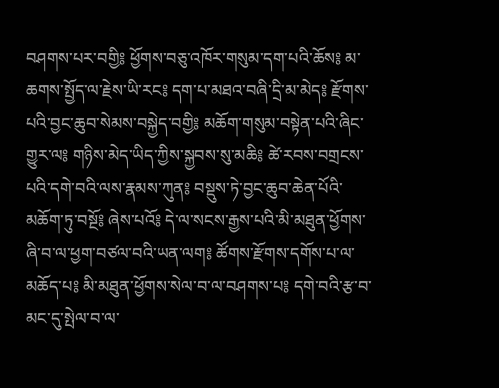བཤགས་པར་བགྱི༔ ཕྱོགས་བཅུ་འཁོར་གསུམ་དག་པའི་ཆོས༔ མ་ཆགས་སྤྱོད་ལ་རྗེས་ཡི་རང༔ དག་པ་མཐའ་བཞི་དྲི་མ་མེད༔ རྫོགས་པའི་བྱང་ཆུབ་སེམས་བསྐྱེད་བགྱི༔ མཆོག་གསུམ་བསྟེན་པའི་ཞིང་གྱུར་ལ༔ གཉིས་མེད་ཡིད་ཀྱིས་སྐྱབས་སུ་མཆི༔ ཚེ་རབས་བགྲངས་པའི་དགེ་བའི་ལས་རྣམས་ཀུན༔ བསྡུས་ཏེ་བྱང་ཆུབ་ཆེན་པོའི་མཆོག་ཏུ་བསྔོ༔ ཞེས་པའོ༔ དེ་ལ་སངས་རྒྱས་པའི་མི་མཐུན་ཕྱོགས་ཞི་བ་ལ་ཕྱག་བཙལ་བའི་ཡན་ལག༔ ཚོགས་རྫོགས་དགོས་པ་ལ་མཆོད་པ༔ མི་མཐུན་ཕྱོགས་སེལ་བ་ལ་བཤགས་པ༔ དགེ་བའི་རྩ་བ་མང་དུ་སྤེལ་བ་ལ་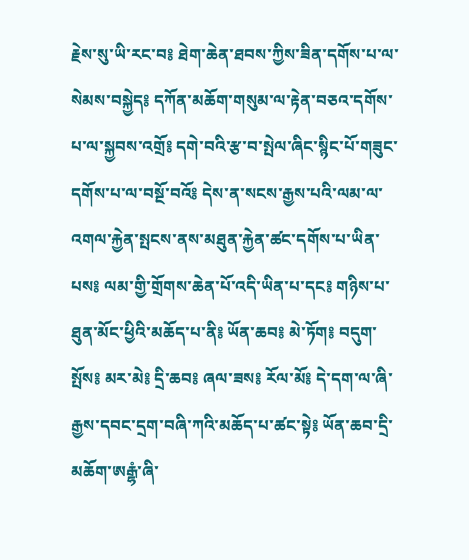རྗེས་སུ་ཡི་རང་བ༔ ཐེག་ཆེན་ཐབས་ཀྱིས་ཟིན་དགོས་པ་ལ་སེམས་བསྐྱེད༔ དཀོན་མཆོག་གསུམ་ལ་རྟེན་བཅའ་དགོས་པ་ལ་སྐྱབས་འགྲོ༔ དགེ་བའི་རྩ་བ་སྤེལ་ཞིང་སྙིང་པོ་གཟུང་དགོས་པ་ལ་བསྔོ་བའོ༔ དེས་ན་སངས་རྒྱས་པའི་ལམ་ལ་འགལ་རྐྱེན་སྤངས་ནས་མཐུན་རྐྱེན་ཚང་དགོས་པ་ཡིན་པས༔ ལམ་གྱི་གྲོགས་ཆེན་པོ་འདི་ཡིན་པ་དང༔ གཉིས་པ་ཐུན་མོང་ཕྱིའི་མཆོད་པ་ནི༔ ཡོན་ཆབ༔ མེ་ཏོག༔ བདུག་སྤོས༔ མར་མེ༔ དྲི་ཆབ༔ ཞལ་ཟས༔ རོལ་མོ༔ དེ་དག་ལ་ཞི་རྒྱས་དབང་དྲག་བཞི་ཀའི་མཆོད་པ་ཚང་སྟེ༔ ཡོན་ཆབ་དྲི་མཆོག་ཨརྒྷཾ་ཞི་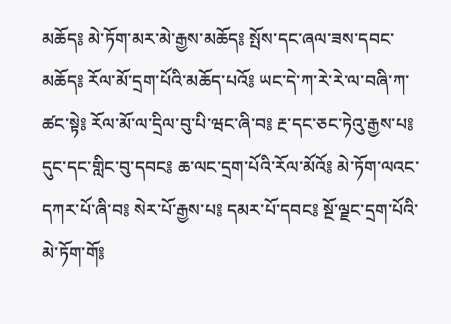མཆོད༔ མེ་ཏོག་མར་མེ་རྒྱས་མཆོད༔ སྤོས་དང་ཞལ་ཟས་དབང་མཆོད༔ རོལ་མོ་དྲག་པོའི་མཆོད་པའོ༔ ཡང་དེ་ཀ་རེ་རེ་ལ་བཞི་ཀ་ཚང་སྟེ༔ རོལ་མོ་ལ་དྲིལ་བུ་པི་ཝང་ཞི་བ༔ རྔ་དང་ཅང་ཏེའུ་རྒྱས་པ༔ དུང་དང་གླིང་བུ་དབང༔ ཆ་ལང་དྲག་པོའི་རོལ་མོའོ༔ མེ་ཏོག་ལའང་དཀར་པོ་ཞི་བ༔ སེར་པོ་རྒྱས་པ༔ དམར་པོ་དབང༔ སྔོ་ལྗང་དྲག་པོའི་མེ་ཏོག་གོ༔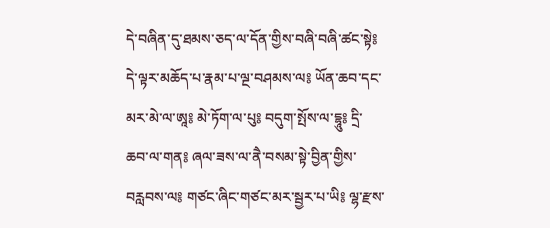དེ་བཞིན་དུ་ཐམས་ཅད་ལ་དོན་གྱིས་བཞི་བཞི་ཚང་སྟེ༔ དེ་ལྟར་མཆོད་པ་རྣམ་པ་ལྔ་བཤམས་ལ༔ ཡོན་ཆབ་དང་མར་མེ་ལ་ཨཱ༔ མེ་ཏོག་ལ་པུ༔ བདུག་སྤོས་ལ་དྷཱུ༔ དྲི་ཆབ་ལ་གན༔ ཞལ་ཟས་ལ་ནཻ་བསམ་སྟེ་བྱིན་གྱིས་བརླབས་ལ༔ གཙང་ཞིང་གཙང་མར་སྦྱར་པ་ཡི༔ ལྷ་རྫས་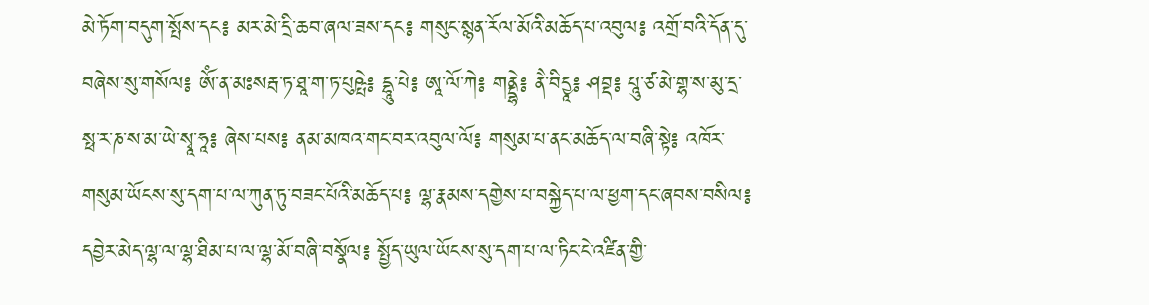མེ་ཏོག་བདུག་སྤོས་དང༔ མར་མེ་དྲི་ཆབ་ཞལ་ཟས་དང༔ གསུང་སྙན་རོལ་མོའི་མཆོད་པ་འབུལ༔ འགྲོ་བའི་དོན་དུ་བཞེས་སུ་གསོལ༔ ཨོཾ་ན་མཿསརྦ་ཏ་ཐཱ་ག་ཏ་པུཥྤེ༔ དྷཱུ་པེ༔ ཨཱ་ལོ་ཀེ༔ གནྡྷེ༔ ནཻ་བིདྱཱ༔ ཤབྡ༔ པཱུ་ཙ་མེ་གྷ་ས་མུ་དྲ་སྥ་ར་ཎ་ས་མ་ཡེ་སྭཱ་ཧཱ༔ ཞེས་པས༔ ནམ་མཁའ་གང་བར་འབུལ་ལོ༔ གསུམ་པ་ནང་མཆོད་ལ་བཞི་སྟེ༔ འཁོར་གསུམ་ཡོངས་སུ་དག་པ་ལ་ཀུན་ཏུ་བཟང་པོའི་མཆོད་པ༔ ལྷ་རྣམས་དགྱེས་པ་བསྐྱེད་པ་ལ་ཕྱག་དང་ཞབས་བསིལ༔ དབྱེར་མེད་ལྷ་ལ་ལྷ་ཐིམ་པ་ལ་ལྷ་མོ་བཞི་བསྣོལ༔ སྤྱོད་ཡུལ་ཡོངས་སུ་དག་པ་ལ་ཏིང་ངེ་འཛིན་གྱི་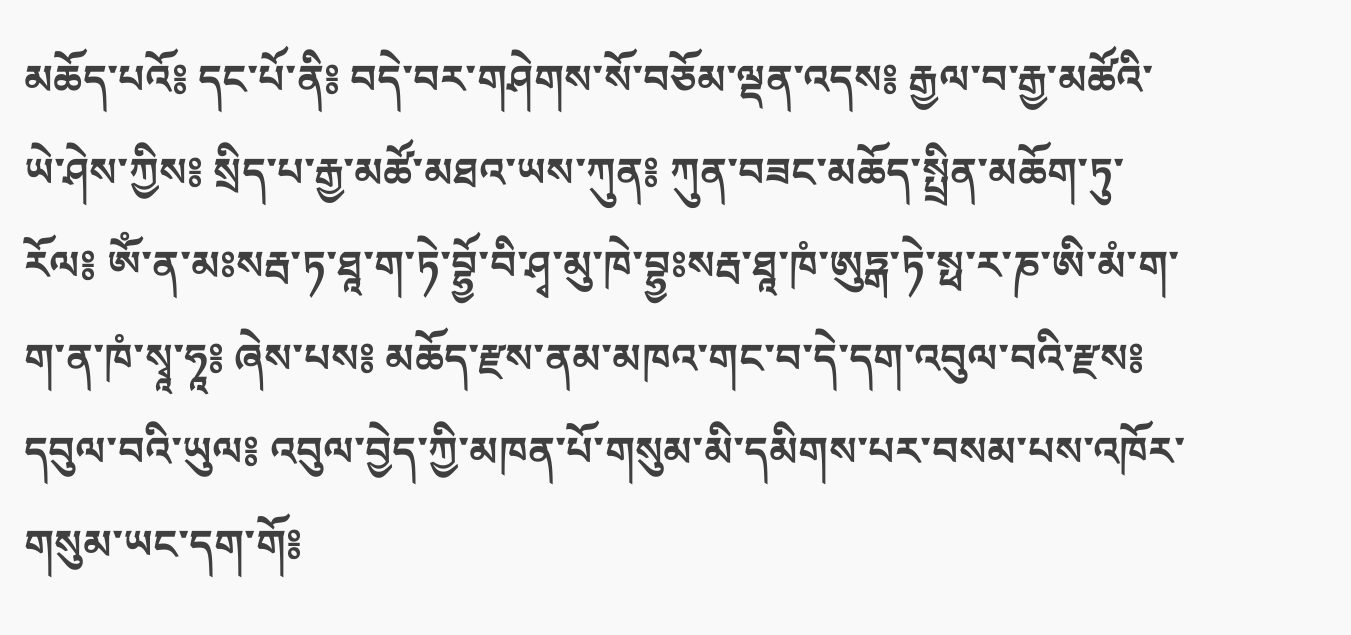མཆོད་པའོ༔ དང་པོ་ནི༔ བདེ་བར་གཤེགས་སོ་བཅོམ་ལྡན་འདས༔ རྒྱལ་བ་རྒྱ་མཚོའི་ཡེ་ཤེས་ཀྱིས༔ སྲིད་པ་རྒྱ་མཚོ་མཐའ་ཡས་ཀུན༔ ཀུན་བཟང་མཆོད་སྤྲིན་མཆོག་ཏུ་རོལ༔ ཨོཾ་ན་མཿསརྦ་ཏ་ཐཱ་ག་ཏེ་བྷྱོ་བི་ཤྭ་མུ་ཁེ་བྷྱཿསརྦ་ཐཱ་ཁཾ་ཨུཏྒ་ཏེ་སྥ་ར་ཎ་ཨི་མཾ་ག་ག་ན་ཁཾ་སྭཱ་ཧཱ༔ ཞེས་པས༔ མཆོད་རྫས་ནམ་མཁའ་གང་བ་དེ་དག་འབུལ་བའི་རྫས༔ དབུལ་བའི་ཡུལ༔ འབུལ་བྱེད་ཀྱི་མཁན་པོ་གསུམ་མི་དམིགས་པར་བསམ་པས་འཁོར་གསུམ་ཡང་དག་གོ༔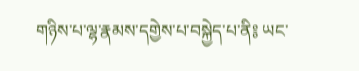གཉིས་པ་ལྷ་རྣམས་དགྱེས་པ་བསྐྱེད་པ་ནི༔ ཡང་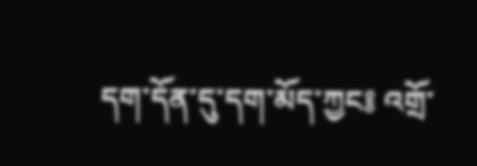དག་དོན་དུ་དག་མོད་ཀྱང༔ འགྲོ་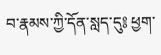བ་རྣམས་ཀྱི་དོན་སླད་དུ༔ ཕྱག་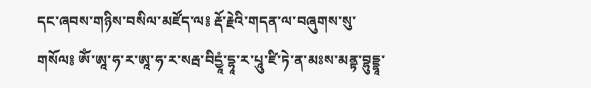དང་ཞབས་གཉིས་བསིལ་མཛོད་ལ༔ རྡོ་རྗེའི་གདན་ལ་བཞུགས་སུ་གསོལ༔ ཨོཾ་ཨཱ་ཧ་ར་ཨཱ་ཧ་ར་སརྦ་བིདྱཱཾ་དྷཱ་ར་པཱུ་ཛི་ཏེ་ན་མཿས་མནྟ་བྷུདྡྷཱ་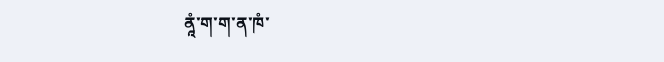ནཱཾ་ག་ག་ན་ཁཾ་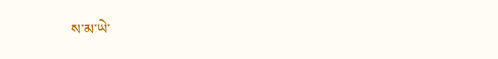ས་མ་ཡེ་